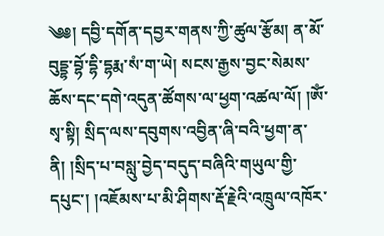༄༅། དབྱི་དགོན་དབྱར་གནས་ཀྱི་ཚུལ་རྩོམ། ན་མོ་བུདྡྷ་བྷོ་དྷི་དྷརྨ་སཾ་ག་ཡེ། སངས་རྒྱས་བྱང་སེམས་ཆོས་དང་དགེ་འདུན་ཚོགས་ལ་ཕྱག་འཚལ་ལོ། །ཨོཾ་སྭ་སྟི། སྲིད་ལས་དབུགས་འབྱིན་ཞི་བའི་ཕྱག་ན་ནི། །སྲིད་པ་བསླུ་བྱེད་བདུད་བཞིའི་གཡུལ་གྱི་དཔུང་། །འཇོམས་པ་མི་ཤིགས་རྡོ་རྗེའི་འཁྲུལ་འཁོར་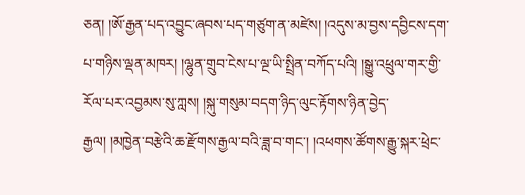ཅན། །ཨོ་རྒྱན་པད་འབྱུང་ཞབས་པད་གཙུག་ན་མཛེས། །འདུས་མ་བྱས་དབྱིངས་དག་པ་གཉིས་ལྡན་མཁར། །ལྷུན་གྲུབ་ངེས་པ་ལྔ་ཡི་སྤྲིན་བཀོད་པའི། །སྒྱུ་འཕྲུལ་གར་གྱི་རོལ་པར་འབྱམས་སུ་ཀླས། །སྐུ་གསུམ་བདག་ཉིད་ལུང་རྟོགས་ཉིན་བྱེད་རྒྱལ། །མཁྱེན་བརྩེའི་ཆ་རྫོགས་རྒྱལ་བའི་ཟླ་བ་གང་། །འཕགས་ཚོགས་རྒྱུ་སྐར་ཕྲེང་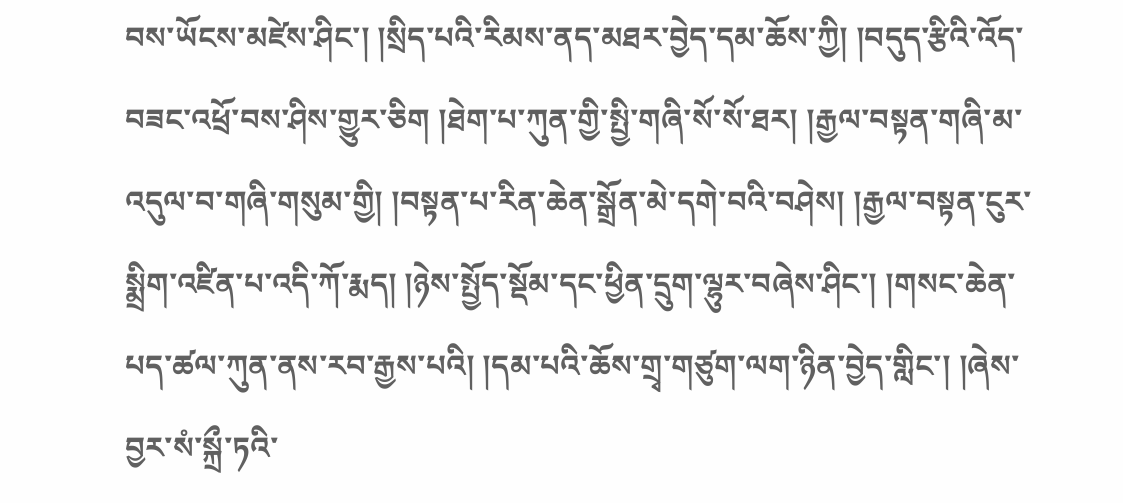བས་ཡོངས་མཛེས་ཤིང་། །སྲིད་པའི་རིམས་ནད་མཐར་བྱེད་དམ་ཆོས་ཀྱི། །བདུད་རྩིའི་འོད་བཟང་འཕྲོ་བས་ཤིས་གྱུར་ཅིག །ཐེག་པ་ཀུན་གྱི་སྤྱི་གཞི་སོ་སོ་ཐར། །རྒྱལ་བསྟན་གཞི་མ་འདུལ་བ་གཞི་གསུམ་གྱི། །བསྟན་པ་རིན་ཆེན་སྒྲོན་མེ་དགེ་བའི་བཤེས། །རྒྱལ་བསྟན་ངུར་སྨྲིག་འཛིན་པ་འདི་ཀོ་རྨད། །ཉེས་སྤྱོད་སྡོམ་དང་ཕྱིན་དྲུག་ལྷུར་བཞེས་ཤིང་། །གསང་ཆེན་པད་ཚལ་ཀུན་ནས་རབ་རྒྱས་པའི། །དམ་པའི་ཆོས་གྲྭ་གཙུག་ལག་ཉིན་བྱེད་གླིང་། །ཞེས་བྱར་སཾ་སྐྲྀ་ཏའི་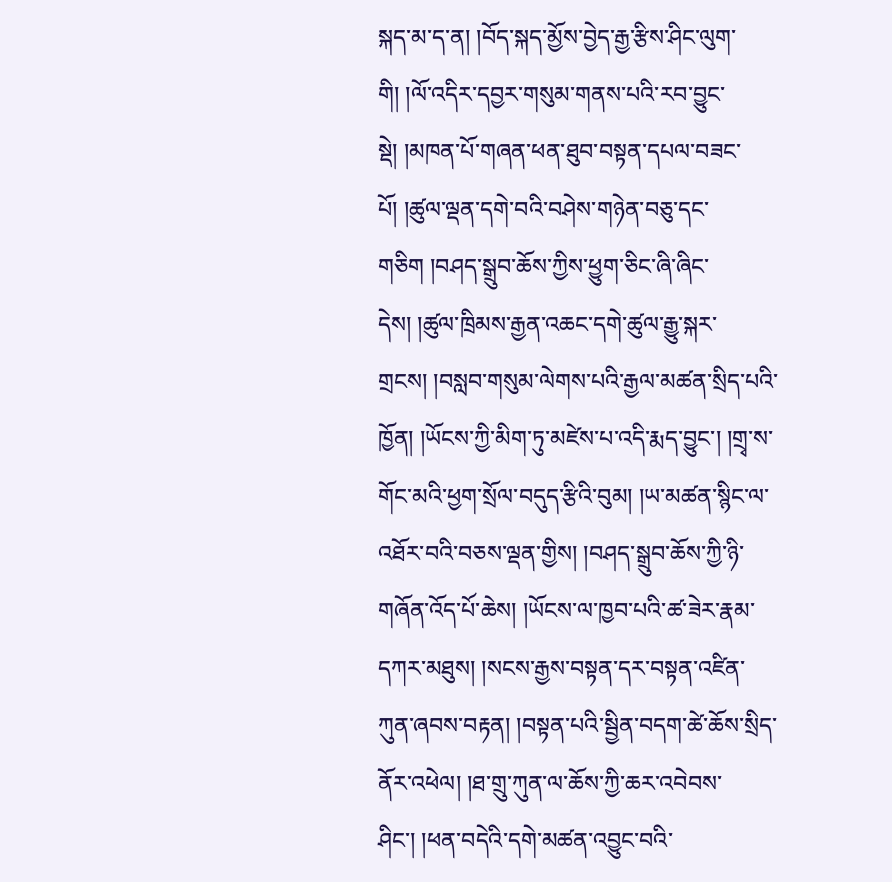སྐད་མ་ད་ན། །བོད་སྐད་མྱོས་བྱེད་རྒྱ་རྩིས་ཤིང་ལུག་གི། །ལོ་འདིར་དབྱར་གསུམ་གནས་པའི་རབ་བྱུང་སྡེ། །མཁན་པོ་གཞན་ཕན་ཐུབ་བསྟན་དཔལ་བཟང་པོ། །ཚུལ་ལྡན་དགེ་བའི་བཤེས་གཉེན་བཅུ་དང་གཅིག །བཤད་སྒྲུབ་ཆོས་ཀྱིས་ཕྱུག་ཅིང་ཞི་ཞིང་དེས། །ཚུལ་ཁྲིམས་རྒྱན་འཆང་དགེ་ཚུལ་རྒྱུ་སྐར་གྲངས། །བསླབ་གསུམ་ལེགས་པའི་རྒྱལ་མཚན་སྲིད་པའི་ཁྱོན། །ཡོངས་ཀྱི་མིག་ཏུ་མཛེས་པ་འདི་རྨད་བྱུང་། །གྲྭ་ས་གོང་མའི་ཕྱག་སྲོལ་བདུད་རྩིའི་བུམ། །ཡ་མཚན་སྙིང་ལ་འཐོར་བའི་བཅས་ལྡན་གྱིས། །བཤད་སྒྲུབ་ཆོས་ཀྱི་ཉི་གཞོན་འོད་པོ་ཆེས། །ཡོངས་ལ་ཁྱབ་པའི་ཚ་ཟེར་རྣམ་དཀར་མཐུས། །སངས་རྒྱས་བསྟན་དར་བསྟན་འཛིན་ཀུན་ཞབས་བརྟན། །བསྟན་པའི་སྦྱིན་བདག་ཚེ་ཆོས་སྲིད་ནོར་འཕེལ། །ཐ་གྲུ་ཀུན་ལ་ཆོས་ཀྱི་ཆར་འབེབས་ཤིང་། །ཕན་བདེའི་དགེ་མཚན་འབྱུང་བའི་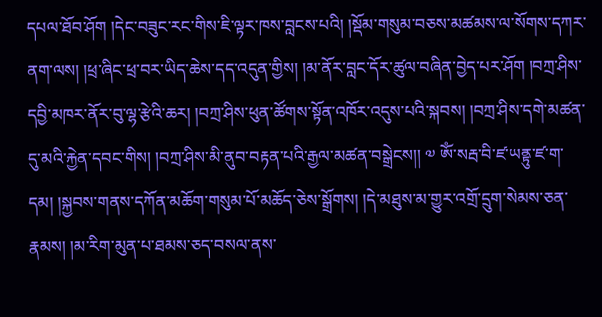དཔལ་ཐོབ་ཤོག །དེང་བཟུང་རང་གིས་ཇི་ལྟར་ཁས་བླངས་པའི། །སྡོམ་གསུམ་བཅས་མཚམས་ལ་སོགས་དཀར་ནག་ལས། །ཕྲ་ཞིང་ཕྲ་བར་ཡིད་ཆེས་དད་འདུན་གྱིས། །མ་ནོར་བླང་དོར་ཚུལ་བཞིན་བྱེད་པར་ཤོག །བཀྲ་ཤིས་དབྱི་མཁར་ནོར་བུ་ལྷ་རྩེའི་ཆར། །བཀྲ་ཤིས་ཕུན་ཚོགས་སྟོན་འཁོར་འདུས་པའི་སྐབས། །བཀྲ་ཤིས་དགེ་མཚན་དུ་མའི་རྐྱེན་དབང་གིས། །བཀྲ་ཤིས་མི་ནུབ་བརྟན་པའི་རྒྱལ་མཚན་བསྒྲེངས།། ༧ ཨོཾ་སརྦ་བི་ཛ་ཡནྟུ་ཛ་ག་དམ། །སྐྱབས་གནས་དཀོན་མཆོག་གསུམ་པོ་མཆོད་ཅེས་སྒྲོགས། །དེ་མཐུས་མ་གྱུར་འགྲོ་དྲུག་སེམས་ཅན་རྣམས། །མ་རིག་མུན་པ་ཐམས་ཅད་བསལ་ནས་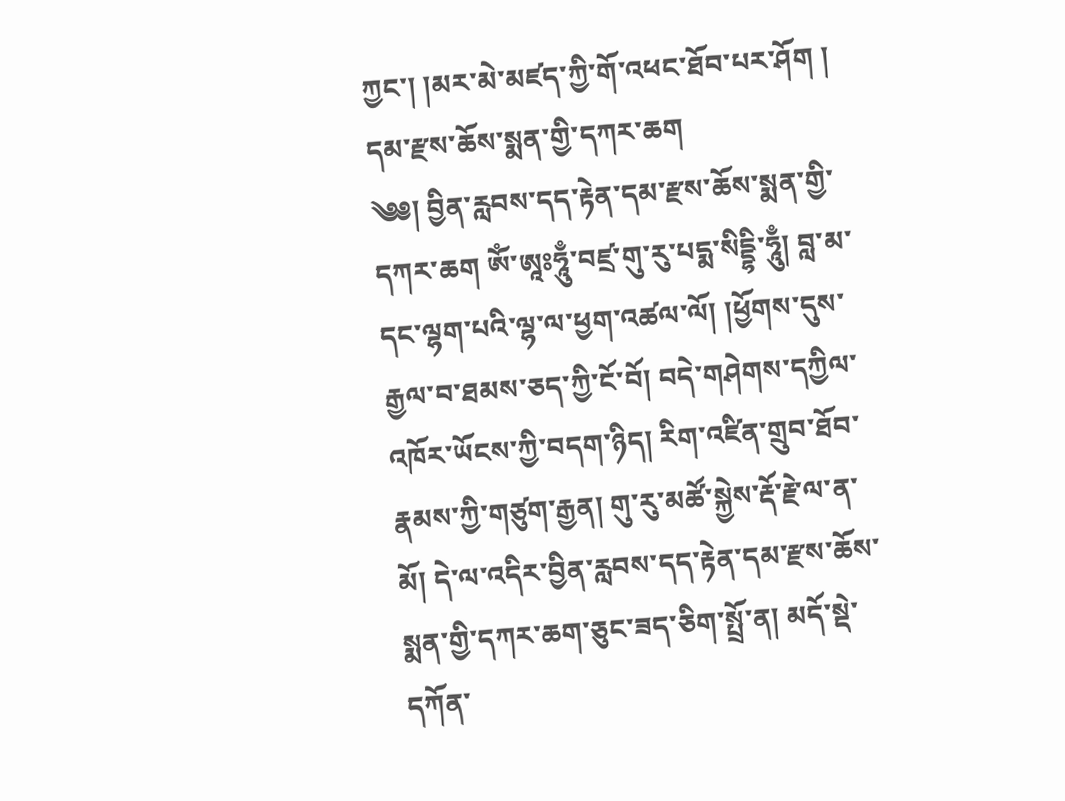ཀྱང་། །མར་མེ་མཛད་ཀྱི་གོ་འཕང་ཐོབ་པར་ཤོག །
དམ་རྫས་ཆོས་སྨན་གྱི་དཀར་ཆག
༄༅། བྱིན་རླབས་དད་རྟེན་དམ་རྫས་ཆོས་སྨན་གྱི་དཀར་ཆག ཨོཾ་ཨཱཿཧཱུྃ་བཛྲ་གུ་རུ་པདྨ་སིདྡྷི་ཧཱུྃ། བླ་མ་དང་ལྷག་པའི་ལྷ་ལ་ཕྱག་འཚལ་ལོ། །ཕྱོགས་དུས་རྒྱལ་བ་ཐམས་ཅད་ཀྱི་ངོ་བོ། བདེ་གཤེགས་དཀྱིལ་འཁོར་ཡོངས་ཀྱི་བདག་ཉིད། རིག་འཛིན་གྲུབ་ཐོབ་རྣམས་ཀྱི་གཙུག་རྒྱན། གུ་རུ་མཚོ་སྐྱེས་རྡོ་རྗེ་ལ་ན་མོ། དེ་ལ་འདིར་བྱིན་རླབས་དད་རྟེན་དམ་རྫས་ཆོས་སྨན་གྱི་དཀར་ཆག་ཅུང་ཟད་ཅིག་སྤྲོ་ན། མདོ་སྡེ་དཀོན་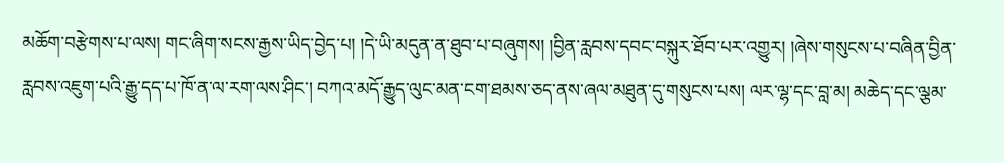མཆོག་བརྩེགས་པ་ལས། གང་ཞིག་སངས་རྒྱས་ཡིད་བྱེད་པ། །དེ་ཡི་མདུན་ན་ཐུབ་པ་བཞུགས། །བྱིན་རླབས་དབང་བསྐུར་ཐོབ་པར་འགྱུར། །ཞེས་གསུངས་པ་བཞིན་བྱིན་རླབས་འཇུག་པའི་རྒྱུ་དད་པ་ཁོ་ན་ལ་རག་ལས་ཤིང་། བཀའ་མདོ་རྒྱུད་ལུང་མན་ངག་ཐམས་ཅད་ནས་ཞལ་མཐུན་དུ་གསུངས་པས། ལར་ལྷ་དང་བླ་མ། མཆེད་དང་ལྕམ་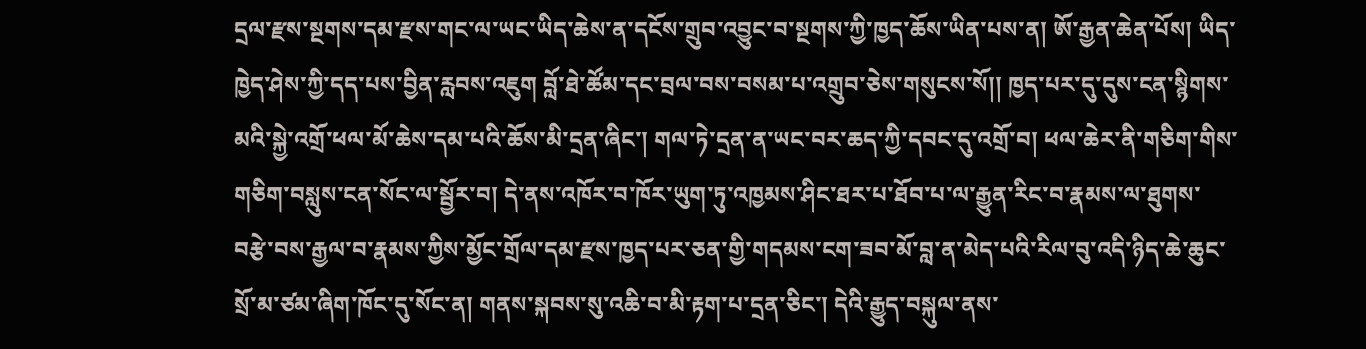དྲལ་རྫས་སྔགས་དམ་རྫས་གང་ལ་ཡང་ཡིད་ཆེས་ན་དངོས་གྲུབ་འབྱུང་བ་སྔགས་ཀྱི་ཁྱད་ཆོས་ཡིན་པས་ན། ཨོ་རྒྱན་ཆེན་པོས། ཡིད་ཁྱེད་ཤེས་ཀྱི་དད་པས་བྱིན་རླབས་འཇུག བློ་ཐེ་ཚོམ་དང་བྲལ་བས་བསམ་པ་འགྲུབ་ཅེས་གསུངས་སོ།། ཁྱད་པར་དུ་དུས་ངན་སྙིགས་མའི་སྐྱེ་འགྲོ་ཕལ་མོ་ཆེས་དམ་པའི་ཆོས་མི་དྲན་ཞིང་། གལ་ཏེ་དྲན་ན་ཡང་བར་ཆད་ཀྱི་དབང་དུ་འགྲོ་བ། ཕལ་ཆེར་ནི་གཅིག་གིས་གཅིག་བསླུས་ངན་སོང་ལ་སྦྱོར་བ། དེ་ནས་འཁོར་བ་ཁོར་ཡུག་ཏུ་འཁྱམས་ཤིང་ཐར་པ་ཐོབ་པ་ལ་རྒྱུན་རིང་བ་རྣམས་ལ་ཐུགས་བརྩེ་བས་རྒྱལ་བ་རྣམས་ཀྱིས་མྱོང་གྲོལ་དམ་རྫས་ཁྱད་པར་ཅན་གྱི་གདམས་ངག་ཟབ་མོ་བླ་ན་མེད་པའི་རིལ་བུ་འདི་ཉིད་ཆེ་ཆུང་སྲོ་མ་ཙམ་ཞིག་ཁོང་དུ་སོང་ན། གནས་སྐབས་སུ་འཆི་བ་མི་རྟག་པ་དྲན་ཅིང་། དེའི་རྒྱུད་བསྐུལ་ནས་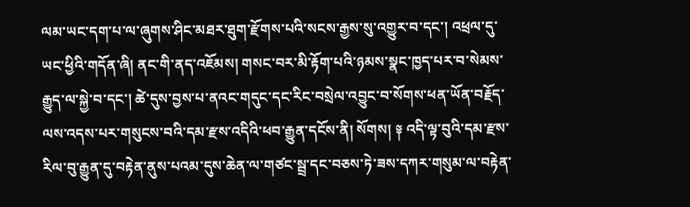ལམ་ཡང་དག་པ་ལ་ཞུགས་ཤིང་མཐར་ཐུག་རྫོགས་པའི་སངས་རྒྱས་སུ་འགྱུར་བ་དང་། འཕྲལ་དུ་ཡང་ཕྱིའི་གདོན་ཞི། ནང་གི་ནད་འཇོམས། གསང་བར་མི་རྟོག་པའི་ཉམས་སྣང་ཁྱད་པར་བ་སེམས་རྒྱུད་ལ་སྐྱེ་བ་དང་། ཚེ་དུས་བྱས་པ་ནའང་གདུང་དང་རིང་བསྲེལ་འབྱུང་བ་སོགས་ཕན་ཡོན་བརྗོད་ལས་འདས་པར་གསུངས་བའི་དམ་རྫས་འདིའི་ཕབ་རྒྱུན་དངོས་ནི། སོགས། ༈ འདི་ལྟ་བུའི་དམ་རྫས་རིལ་བུ་རྒྱུན་དུ་བརྟེན་ནུས་པའམ་དུས་ཆེན་ལ་གཙང་སྦྲ་དང་བཅས་ཏེ་ཟས་དཀར་གསུམ་ལ་བརྟེན་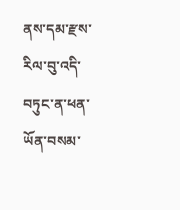ནས་དམ་རྫས་རིལ་བུ་འདི་བཏུང་ན་ཕན་ཡོན་བསམ་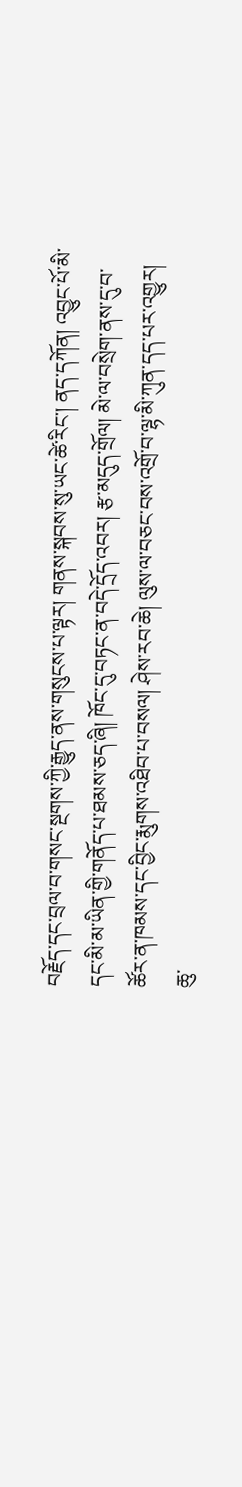བརྗོད་དང་བྲལ་བ་གསང་སྔགས་ཀྱི་རྒྱུད་ནས་གསུངས་པ་ལྟར། གནས་སྐབས་སུ་ཡང་ཚེ་རིང་། ནད་དཀོན། འབྱུང་པོ་མི་དང་མི་མ་ཡིན་གྱི་གནོད་པ་ཐམས་ཅད་ཞི། ཁོང་དུ་བཏང་ན་བདེ་དྲོད་འབར། རྩ་མདུད་གྲོལ། མེ་ལ་བསྲེག་ནས་དུ་བ་ཚོར་ན་ཁམས་དང་བྱིང་རྨུགས་འཐིབ་པ་བསལ། ཤེས་རབ་ཆེ། ལུས་ལ་བཅང་བས་འགྲོ་བ་ལྷ་མི་ཀུན་དད་པར་འགྱུར། ཆུ་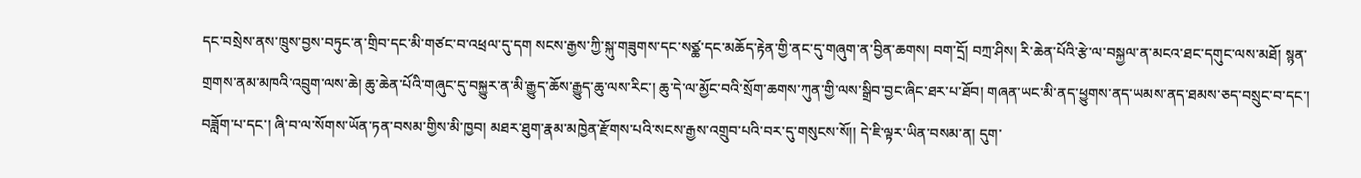དང་བསྲེས་ནས་ཁྲུས་བྱས་བཏུང་ན་གྲིབ་དང་མི་གཙང་བ་འཕྲལ་དུ་དག སངས་རྒྱས་ཀྱི་སྐུ་གཟུགས་དང་སཙྪ་དང་མཆོད་རྟེན་གྱི་ནང་དུ་གཞུག་ན་བྱིན་ཆགས། བག་དྲོ། བཀྲ་ཤིས། རི་ཆེན་པོའི་རྩེ་ལ་བསྐྱལ་ན་མངའ་ཐང་དགུང་ལས་མཐོ། སྙན་གྲགས་ནམ་མཁའི་འབྲུག་ལས་ཆེ། ཆུ་ཆེན་པོའི་གཞུང་དུ་བསྐྱུར་ན་མི་རྒྱུད་ཆོས་རྒྱུད་ཆུ་ལས་རིང་། ཆུ་དེ་ལ་མྱོང་བའི་སྲོག་ཆགས་ཀུན་གྱི་ལས་སྒྲིབ་བྱང་ཞིང་ཐར་པ་ཐོབ། གཞན་ཡང་མི་ནད་ཕྱུགས་ནད་ཡམས་ནད་ཐམས་ཅད་བསྲུང་བ་དང་། བཟློག་པ་དང་། ཞི་བ་ལ་སོགས་ཡོན་ཏན་བསམ་གྱིས་མི་ཁྱབ། མཐར་ཐུག་རྣམ་མཁྱེན་རྫོགས་པའི་སངས་རྒྱས་འགྲུབ་པའི་བར་དུ་གསུངས་སོ།། དེ་ཇི་ལྟར་ཡིན་བསམ་ན། དུག་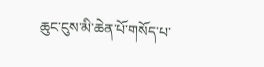ཆུང་ངུས་མི་ཆེན་པོ་གསོད་པ་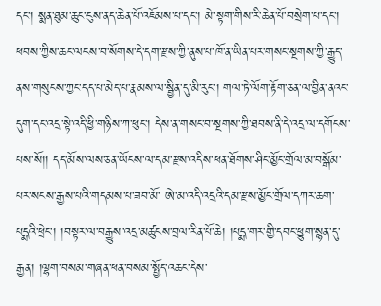དང་། སྨན་ཐུམ་ཆུང་ངུས་ནད་ཆེན་པོ་འཇོམས་པ་དང་། མེ་སྟག་གིས་རི་ཆེན་པོ་བསྲེག་པ་དང་། ཕབས་ཀྱིས་ཆང་ལངས་བ་སོགས་དེ་དག་རྫས་ཀྱི་ནུས་པ་ཁོ་ན་ཡིན་པར་གསང་སྔགས་ཀྱི་རྒྱུད་ནས་གསུངས་ཀྱང་དད་པ་མེད་པ་རྣམས་ལ་སྦྱིན་དུ་མི་རུང་། གལ་ཏེ་ལོག་རྟོག་ཅན་ལ་བྱིན་ནའང་དུག་དང་འདྲ་སྟེ་འདི་ཕྱི་གཉིས་ཀ་ཕུང་། དེས་ན་གསང་བ་སྔགས་ཀྱི་ཐབས་ནི་དེ་འདྲ་ལ་དགོངས་པས་སོ།། དད་མོས་ལས་ཅན་ཡོངས་ལ་དམ་རྫས་འདིས་ཕན་ཐོགས་ཤིང་མྱོང་གྲོལ་མ་བསྒོམ་པར་སངས་རྒྱས་པའི་གདམས་པ་ཟབ་མོ་ ཨེ་མ་འདི་འདྲའི་དམ་རྫས་མྱོང་གྲོལ་དཀར་ཆག་པདྨའི་ཕྲེང་། །བསྟར་ལ་བརྒྱུས་འདྲ་མཚུངས་བྲལ་རིན་པོ་ཆེ། །པདྨ་གར་གྱི་དབང་ཕྱུག་སྙན་དུ་རྒྱན། །ལྷག་བསམ་གཞན་ཕན་བསམ་སྤྱོད་འཆང་དེས་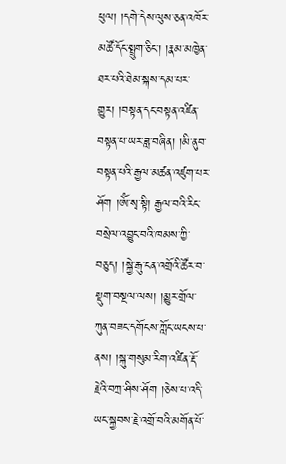ཕུལ། །དགེ་དེས་ལུས་ཅན་འཁོར་མཚོ་དོང་སྤྲུག་ཅིང་། །རྣམ་མཁྱེན་ཐར་པའི་ཐེམ་སྐས་དམ་པར་གྱུར། །བསྟན་དང་བསྟན་འཛིན་བསྟན་པ་ཡར་ཟླ་བཞིན། །མི་ནུབ་བསྟན་པའི་རྒྱལ་མཚན་འཛུག་པར་ཤོག །ཨོཾ་སྭ་སྟི། རྒྱལ་བའི་རིང་བསྲེལ་འབྱུང་བའི་ཁམས་ཀྱི་བཅུད། །སྐྱེ་རྒུ་ངན་འགྲོའི་ཚོར་བ་སྡུག་བསྔལ་ལས། །མྱུར་གྲོལ་ཀུན་བཟང་དགོངས་ཀློང་ཡངས་པ་ནས། །སྐུ་གསུམ་རིག་འཛིན་རྡོ་རྗེའི་བཀྲ་ཤིས་ཤོག །ཅེས་པ་འདི་ཡང་སྐྱབས་རྗེ་འགྲོ་བའི་མགོན་པོ་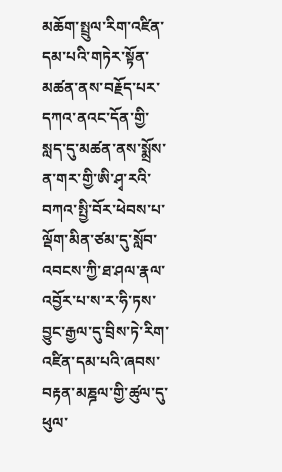མཆོག་སྤྲུལ་རིག་འཛིན་དམ་པའི་གཏེར་སྟོན་མཚན་ནས་བརྗོད་པར་དཀའ་ནའང་དོན་གྱི་སླད་དུ་མཚན་ནས་སྨྲོས་ན་གར་གྱི་ཨི་ཤྭ་རའི་བཀའ་སྤྱི་བོར་ཕེབས་པ་ལྡོག་མིན་ཙམ་དུ་སློབ་འབངས་ཀྱི་ཐ་ཤལ་རྣལ་འབྱོར་པ་ས་ར་ཧི་ཏས་བྱུང་རྒྱལ་དུ་བྲིས་ཏེ་རིག་འཛིན་དམ་པའི་ཞབས་བརྟན་མཎྜལ་གྱི་ཚུལ་དུ་ཕུལ་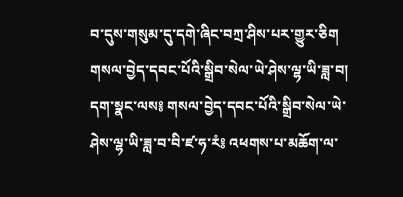བ་དུས་གསུམ་དུ་དགེ་ཞིང་བཀྲ་ཤིས་པར་གྱུར་ཅིག
གསལ་བྱེད་དབང་པོའི་སྒྲིབ་སེལ་ཡེ་ཤེས་ལྷ་ཡི་ཟླ་བ།
དག་སྣང་ལས༔ གསལ་བྱེད་དབང་པོའི་སྒྲིབ་སེལ་ཡེ་ཤེས་ལྷ་ཡི་ཟླ་བ་བི་ཛ་ཧ་རཾ༔ འཕགས་པ་མཆོག་ལ་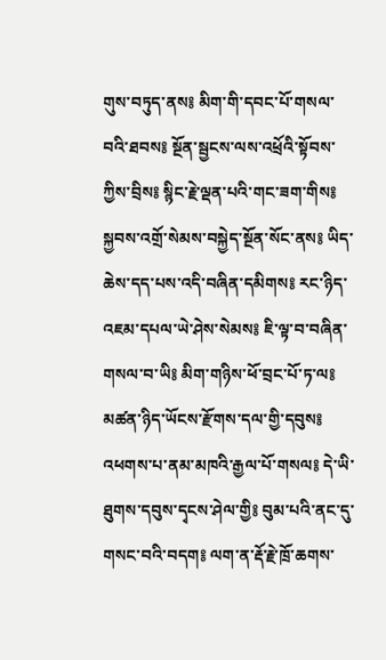གུས་བཏུད་ནས༔ མིག་གི་དབང་པོ་གསལ་བའི་ཐབས༔ སྔོན་སྦྱངས་ལས་འཕྲོའི་སྟོབས་ཀྱིས་བྲིས༔ སྙིང་རྗེ་ལྡན་པའི་གང་ཟག་གིས༔ སྐྱབས་འགྲོ་སེམས་བསྐྱེད་སྔོན་སོང་ནས༔ ཡིད་ཆེས་དད་པས་འདི་བཞིན་དམིགས༔ རང་ཉིད་འཇམ་དཔལ་ཡེ་ཤེས་སེམས༔ ཇི་ལྟ་བ་བཞིན་གསལ་བ་ཡི༔ མིག་གཉིས་ཕོ་བྲང་པོ་ཏ་ལ༔ མཚན་ཉིད་ཡོངས་རྫོགས་དལ་གྱི་དབུས༔ འཕགས་པ་ནམ་མཁའི་རྒྱལ་པོ་གསལ༔ དེ་ཡི་ཐུགས་དབུས་དྭངས་ཤེལ་གྱི༔ བུམ་པའི་ནང་དུ་གསང་བའི་བདག༔ ལག་ན་རྡོ་རྗེ་ཁྲོ་ཆགས་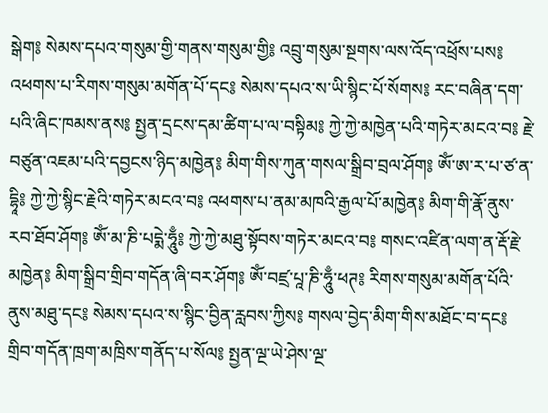སྒེག༔ སེམས་དཔའ་གསུམ་གྱི་གནས་གསུམ་གྱི༔ འབྲུ་གསུམ་སྔགས་ལས་འོད་འཕྲོས་པས༔ འཕགས་པ་རིགས་གསུམ་མགོན་པོ་དང༔ སེམས་དཔའ་ས་ཡི་སྙིང་པོ་སོགས༔ རང་བཞིན་དག་པའི་ཞིང་ཁམས་ནས༔ སྤྱན་དྲངས་དམ་ཚིག་པ་ལ་བསྟིམ༔ ཀྱེ་ཀྱེ་མཁྱེན་པའི་གཏེར་མངའ་བ༔ རྗེ་བཙུན་འཇམ་པའི་དབྱངས་ཉིད་མཁྱེན༔ མིག་གིས་ཀུན་གསལ་སྒྲིབ་བྲལ་ཤོག༔ ཨོཾ་ཨ་ར་པ་ཙ་ན་དྷཱི༔ ཀྱེ་ཀྱེ་སྙིང་རྗེའི་གཏེར་མངའ་བ༔ འཕགས་པ་ནམ་མཁའི་རྒྱལ་པོ་མཁྱེན༔ མིག་གི་རྣོ་ནུས་རབ་ཐོབ་ཤོག༔ ཨོཾ་མ་ཎི་པདྨེ་ཧཱུྃ༔ ཀྱེ་ཀྱེ་མཐུ་སྟོབས་གཏེར་མངའ་བ༔ གསང་འཛིན་ལག་ན་རྡོ་རྗེ་མཁྱེན༔ མིག་སྒྲིབ་གྲིབ་གདོན་ཞི་བར་ཤོག༔ ཨོཾ་བཛྲ་པཱ་ཎི་ཧཱུྃ་ཕཊ༔ རིགས་གསུམ་མགོན་པོའི་ནུས་མཐུ་དང༔ སེམས་དཔའ་ས་སྙིང་བྱིན་རླབས་ཀྱིས༔ གསལ་བྱེད་མིག་གིས་མཐོང་བ་དང༔ གྲིབ་གདོན་ཁྲག་མཁྲིས་གནོད་པ་སོལ༔ སྤྱན་ལྔ་ཡེ་ཤེས་ལྔ་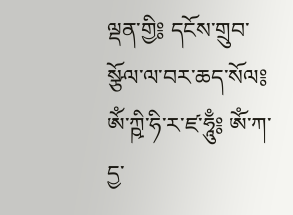ལྡན་གྱི༔ དངོས་གྲུབ་སྩོལ་ལ་བར་ཆད་སོལ༔ ཨོཾ་ཀྵི་ཧི་ར་ཛ་ཧཱུྃ༔ ཨོཾ་ཀ་དྱ་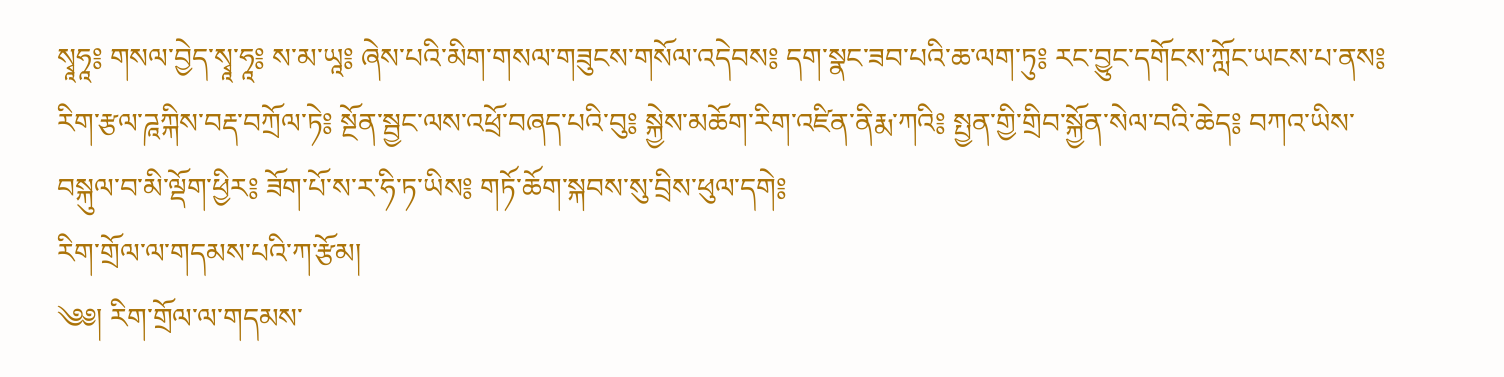སྭཱཧཱ༔ གསལ་བྱེད་སྭཱ་ཧཱ༔ ས་མ་ཡཱ༔ ཞེས་པའི་མིག་གསལ་གཟུངས་གསོལ་འདེབས༔ དག་སྣང་ཟབ་པའི་ཆ་ལག་ཏུ༔ རང་བྱུང་དགོངས་ཀློང་ཡངས་པ་ནས༔ རིག་རྩལ་ཌཱཀྐིས་བརྡ་བཀྲོལ་ཏེ༔ སྔོན་སྦྱང་ལས་འཕྲོ་བཞད་པའི་བུ༔ སྐྱེས་མཆོག་རིག་འཛིན་ནིརྨ་ཀའི༔ སྤྱན་གྱི་གྲིབ་སྐྱོན་སེལ་བའི་ཆེད༔ བཀའ་ཡིས་བསྐུལ་བ་མི་ལྡོག་ཕྱིར༔ ཟོག་པོ་ས་ར་ཧི་ཏ་ཡིས༔ གཏོ་ཆོག་སྐབས་སུ་བྲིས་ཕུལ་དགེ༔
རིག་གྲོལ་ལ་གདམས་པའི་ཀ་རྩོམ།
༄༅། རིག་གྲོལ་ལ་གདམས་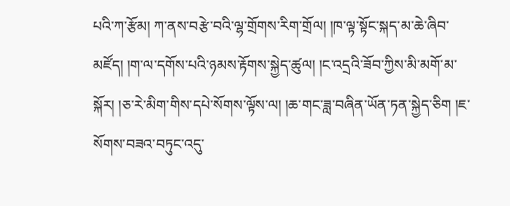པའི་ཀ་རྩོམ། ཀ་ནས་བརྩེ་བའི་ལྷ་གྲོགས་རིག་གྲོལ། །ཁ་ལྟ་སྟོང་སྐད་མ་ཆེ་ཞིབ་མཛོད། །ག་ལ་དགོས་པའི་ཉམས་རྟོགས་སྐྱེད་ཚུལ། །ང་འདྲའི་ཟོབ་ཀྱིས་མི་མགོ་མ་སྐོར། །ཅ་རེ་མིག་གིས་དཔེ་སོགས་ལྟོས་ལ། །ཆ་གང་ཟླ་བཞིན་ཡོན་ཏན་སྐྱེད་ཅིག །ཇ་སོགས་བཟའ་བཏུང་འདུ་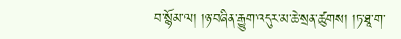བ་སྙོམ་ལ། །ཉ་བཞིན་རྒྱུག་འདུར་མ་ཆེ་སྲན་ཚུགས། །ཏ་ཐཱ་ག་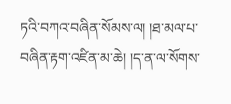ཏའི་བཀའ་བཞིན་སོམས་ལ། །ཐ་མལ་པ་བཞིན་རྟག་འཛིན་མ་ཆེ། །ད་ན་ལ་སོགས་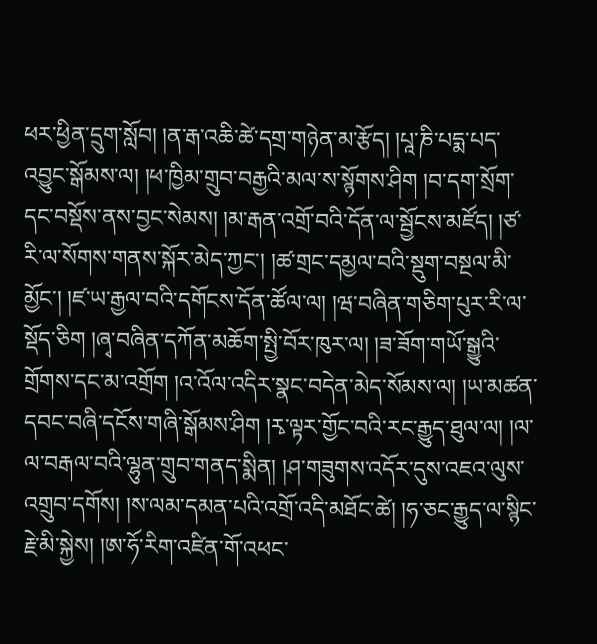ཕར་ཕྱིན་དྲུག་སློབ། །ན་རྒ་འཆི་ཚེ་དགྲ་གཉེན་མ་རྩོད། །པཱ་ཎི་པདྨ་པད་འབྱུང་སྒོམས་ལ། །ཕ་ཁྱིམ་གྲུབ་བརྒྱའི་མལ་ས་སྙོགས་ཤིག །བ་དག་སྲོག་དང་བསྡོས་ནས་བྱང་སེམས། །མ་རྒན་འགྲོ་བའི་དོན་ལ་སྦྱོངས་མཛོད། །ཙ་རི་ལ་སོགས་གནས་སྐོར་མེད་ཀྱང་། །ཚ་གྲང་དམྱལ་བའི་སྡུག་བསྔལ་མི་མྱོང་། །ཛ་ཡ་རྒྱལ་བའི་དགོངས་དོན་ཚོལ་ལ། །ཝ་བཞིན་གཅིག་པུར་རི་ལ་སྡོད་ཅིག །ཞྭ་བཞིན་དཀོན་མཆོག་སྤྱི་བོར་ཁུར་ལ། །ཟ་ཟོག་གཡོ་སྒྱུའི་གྲོགས་དང་མ་འགྲོག །འ་འོལ་འདིར་སྣང་བདེན་མེད་སོམས་ལ། །ཡ་མཚན་དབང་བཞི་དངོས་གཞི་སྒོམས་ཤིག །རྭ་ལྟར་གྱོང་བའི་རང་རྒྱུད་ཐུལ་ལ། །ལ་ལ་བརྒལ་བའི་ལྷུན་གྲུབ་གནད་སྨིན། །ཤ་གཟུགས་འདོར་དུས་འཇའ་ལུས་འགྲུབ་དགོས། །ས་ལམ་དམན་པའི་འགྲོ་འདི་མཐོང་ཚེ། །ཧ་ཅང་རྒྱུད་ལ་སྙིང་རྗེ་མི་སྐྱེས། །ཨ་ཧོ་རིག་འཛིན་གོ་འཕང་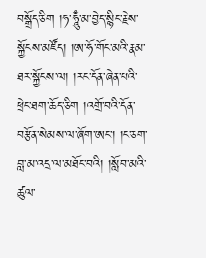བསྒྲོད་ཅིག །ཧ་ཧཱུྃ་མ་བྱེད་སྙིང་རྗེས་སྐྱོངས་མཛོད། །ཨ་ཧོ་གོང་མའི་རྣམ་ཐར་སྐྱོངས་ལ། །རང་དོན་ཞེན་པའི་ཕྲེང་ཐག་ཆོད་ཅིག །འགྲོ་བའི་དོན་བརྩོན་སེམས་ལ་ཞོག་ཨང་། །ང་ཅག་བླ་མ་འདྲ་ལ་མཐོང་བའི། །སློབ་མའི་ཚུལ་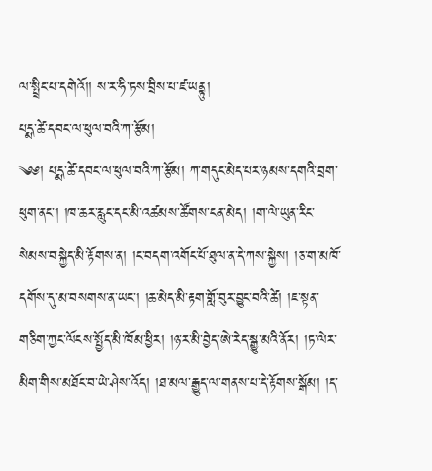ལ་སྤྲིང་པ་དགེའོ།། ས་ར་ཧི་ཏས་བྲིས་པ་ཛ་ཡནྟུ།
པདྨ་ཚེ་དབང་ལ་ཕུལ་བའི་ཀ་རྩོམ།
༄༅། པདྨ་ཚེ་དབང་ལ་ཕུལ་བའི་ཀ་རྩོམ། ཀ་གདུང་མེད་པར་ཉམས་དགའི་བྲག་ཕུག་ནང་། །ཁ་ཆར་རླུང་དང་མི་འཚམས་ཚོགས་ངན་མེད། །ག་ལེ་ཡུན་རིང་སེམས་བསྐྱེད་མི་རྟོགས་ན། །ང་བདག་འགོང་པོ་ཐུལ་ན་དེ་ཀས་སྐྱེས། །ཅ་ག་མཁོ་དགོས་དུ་མ་བསགས་ན་ཡང་། །ཆ་མེད་མི་རྟག་གློ་བུར་བྱུང་བའི་ཚེ། །ཇ་སྟན་གཅིག་ཀྱང་ལོངས་སྤྱོད་མི་ཁོམ་ཕྱིར། །ཉ་ར་མི་བྱེད་ཨེ་རེད་སྒྱུ་མའི་ནོར། །ཏ་ལེར་མིག་གིས་མཐོང་བ་ཡེ་ཤེས་འོད། །ཐ་མལ་རྒྱུད་ལ་གནས་པ་དེ་རྟོགས་སྒོམ། །ད་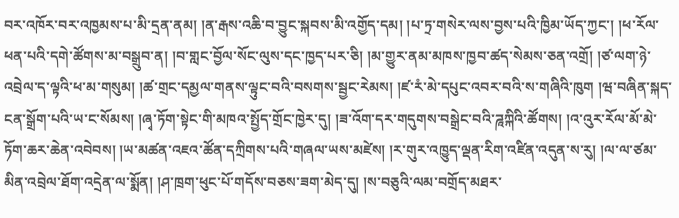བར་འཁོར་བར་འཁྱམས་པ་མི་དྲན་ནམ། །ན་རྒས་འཆི་བ་བྱུང་སྐབས་མི་འགྱོད་དམ། །པ་ཏྲ་གསེར་ལས་བྱས་པའི་ཁྱིམ་ཡོད་ཀྱང་། །ཕ་རོལ་ཕན་པའི་དགེ་ཚོགས་མ་བསྒྲུབ་ན། །བ་གླང་བྱོལ་སོང་ལུས་དང་ཁྱད་པར་ཅི། །མ་གྱུར་ནམ་མཁས་ཁྱབ་ཚད་སེམས་ཅན་འགྲོ། །ཙ་ལག་ཉེ་འབྲེལ་ད་ལྟའི་ཕ་མ་གསུམ། །ཚ་གྲང་དམྱལ་གནས་ལྟུང་བའི་བསགས་སྦྱང་རེམས། །ཛ་རཾ་མེ་དཔུང་འབར་བའི་ས་གཞིའི་ཁུག །ཝ་བཞིན་སྐད་ངན་སྒྲོག་པའི་ཡ་ང་སོམས། །ཞྭ་ཏོག་སྟེང་གི་མཁའ་སྤྱོད་གྲོང་ཁྱེར་དུ། །ཟ་འོག་དར་གདུགས་བསྒྲེང་བའི་ཌཱཀྐིའི་ཚོགས། །འ་འུར་རོལ་མོ་མེ་ཏོག་ཆར་ཆེན་འབེབས། །ཡ་མཚན་འཇའ་ཚོན་དཀྲིགས་པའི་གཞལ་ཡས་མཛེས། །ར་གུར་འཁྱུད་ལྡན་རིག་འཛིན་འདུན་ས་རུ། །ལ་ལ་ཙམ་མིན་འབྲེལ་ཐོག་འདྲེན་ལ་སྨོན། །ཤ་ཁྲག་ཕུང་པོ་གདོས་བཅས་ཟག་མེད་དུ། །ས་བཅུའི་ལམ་བགྲོད་མཐར་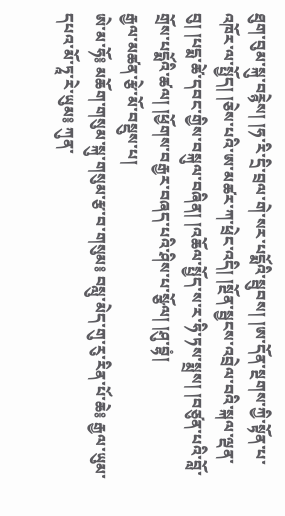ཐུག་བུམ་སྐུ་བརྙེས། །ཧ་རི་དྲི་བྲལ་གེ་སར་པདྨོའི་སྦུབས། །ཨ་དོན་སྔགས་ཀྱི་སྟོན་པ་འཁོར་ལ་སྤྱོད། །ཅེས་པའི་ཨ་མཚར་ཀ་ཕྲེང་འདི། །སྔོན་སྦྱངས་འབྲེལ་བའི་སྐལ་ལྡན་བུ། །པདྨ་ཚེ་དབང་གྱིས་བསྐུལ་བཞིན། །འཆོལ་སྤྱོད་ས་ར་ཧི་ཏས་སྨྲས། །བཙུན་པའི་བློ་གྲོས་པདྨོའི་ཚལ། །ཕྱོགས་བརྒྱར་བཞད་པའི་ཤིས་པ་སྩོལ། །ཤུ་བྷཾ།
རྒྱལ་མཚན་རྩེ་མོ་བསྡུས་པ།
ཨེ་མ་ཧོ༔ མཆོག་གསུམ་སྐུ་གསུམ་རྩ་བ་གསུམ༔ བསླུ་མེད་གུ་རུ་རིན་པོ་ཆེ༔ རྒྱལ་ཡུམ་དཔའ་མོ་ཏཱ་རེ་ཡུམ༔ ཀུན་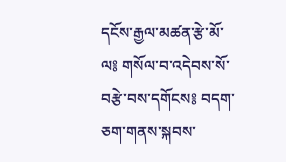དངོས་རྒྱལ་མཚན་རྩེ་མོ་ལ༔ གསོལ་བ་འདེབས་སོ་བརྩེ་བས་དགོངས༔ བདག་ཅག་གནས་སྐབས་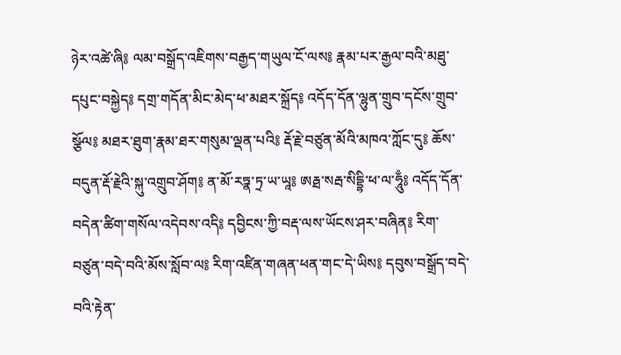ཉེར་འཚེ་ཞི༔ ལམ་བསྒྲོད་འཇིགས་བརྒྱད་གཡུལ་ངོ་ལས༔ རྣམ་པར་རྒྱལ་བའི་མཐུ་དཔུང་བསྐྱེད༔ དགྲ་གདོན་མིང་མེད་ཕ་མཐར་སྐྲོད༔ འདོད་དོན་ལྷུན་གྲུབ་དངོས་གྲུབ་སྩོལ༔ མཐར་ཐུག་རྣམ་ཐར་གསུམ་ལྡན་པའི༔ རྡོ་རྗེ་བཙུན་མོའི་མཁའ་ཀློང་དུ༔ ཆོས་བདུན་རྡོ་རྗེའི་སྐུ་འགྲུབ་ཤོག༔ ན་མོ་རཏྣ་ཏྲ་ཡ་ཡཱ༔ ཨརྠ་སརྦ་སིདྡྷི་ཕ་ལ་ཧཱུྃ༔ འདོད་དོན་བདེན་ཚིག་གསོལ་འདེབས་འདི༔ དབྱིངས་ཀྱི་བརྡ་ལས་ཡོངས་ཤར་བཞིན༔ རིག་བཙུན་བདེ་བའི་མོས་སློབ་ལ༔ རིག་འཛིན་གཞན་ཕན་གང་དེ་ཡིས༔ དབུས་བསྒྲོད་བདེ་བའི་རྟེན་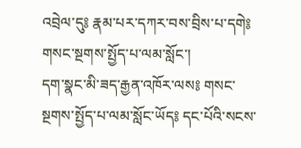འབྲེལ་དུ༔ རྣམ་པར་དཀར་བས་བྲིས་པ་དགེ༔
གསང་སྔགས་སྤྱོད་པ་ལམ་སློང་།
དག་སྣང་མི་ཟད་རྒྱན་འཁོར་ལས༔ གསང་སྔགས་སྤྱོད་པ་ལམ་སློང་ཡོད༔ དང་པོའི་སངས་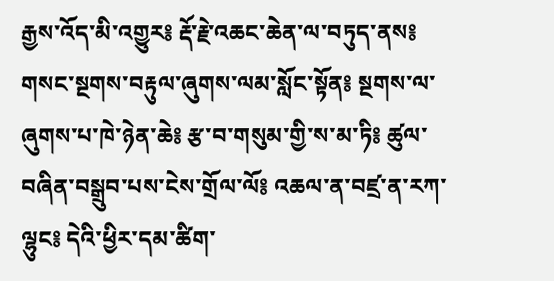རྒྱས་འོད་མི་འགྱུར༔ རྡོ་རྗེ་འཆང་ཆེན་ལ་བཏུད་ནས༔ གསང་སྔགས་བརྟུལ་ཞུགས་ལམ་སློང་སྟོན༔ སྔགས་ལ་ཞུགས་པ་ཁེ་ཉེན་ཆེ༔ རྩ་བ་གསུམ་གྱི་ས་མ་ཏི༔ ཚུལ་བཞིན་བསྒྲུབ་པས་ངེས་གྲོལ་ལོ༔ འཆལ་ན་བཛྲ་ན་རཀ་ལྷུང༔ དེའི་ཕྱིར་དམ་ཚིག་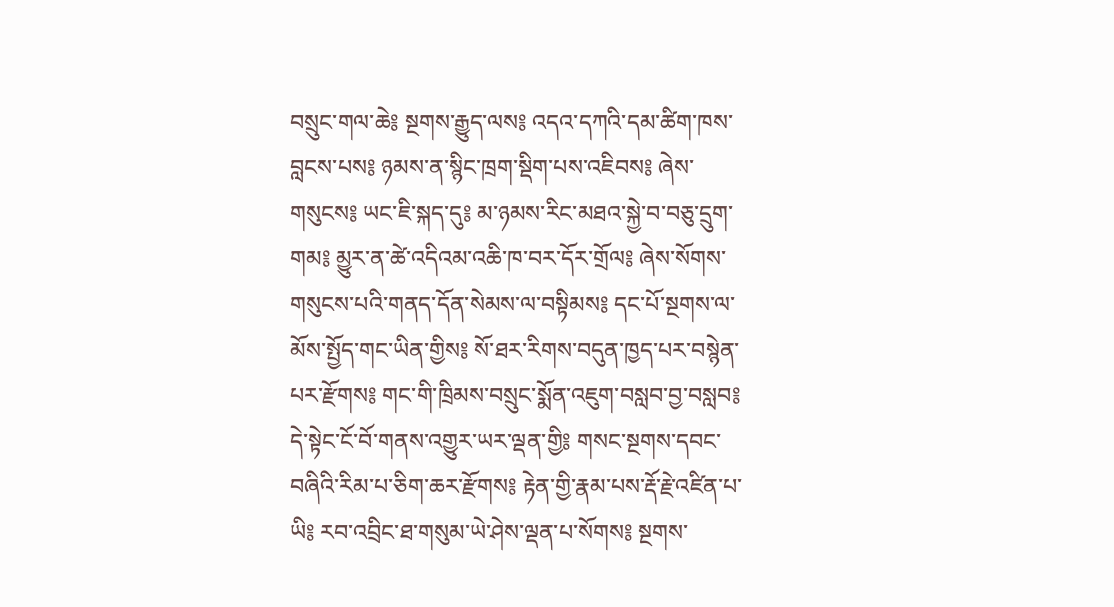བསྲུང་གལ་ཆེ༔ སྔགས་རྒྱུད་ལས༔ འདའ་དཀའི་དམ་ཚིག་ཁས་བླངས་པས༔ ཉམས་ན་སྙིང་ཁྲག་སྡིག་པས་འཇིབས༔ ཞེས་གསུངས༔ ཡང་ཇི་སྐད་དུ༔ མ་ཉམས་རིང་མཐའ་སྐྱེ་བ་བཅུ་དྲུག་གམ༔ མྱུར་ན་ཚེ་འདིའམ་འཆི་ཁ་བར་དོར་གྲོལ༔ ཞེས་སོགས་གསུངས་པའི་གནད་དོན་སེམས་ལ་བསྟིམས༔ དང་པོ་སྔགས་ལ་མོས་སྤྱོད་གང་ཡིན་གྱིས༔ སོ་ཐར་རིགས་བདུན་ཁྱད་པར་བསྙེན་པར་རྫོགས༔ གང་གི་ཁྲིམས་བསྲུང་སྨོན་འཇུག་བསླབ་བྱ་བསླབ༔ དེ་སྟེང་ངོ་བོ་གནས་འགྱུར་ཡར་ལྡན་གྱི༔ གསང་སྔགས་དབང་བཞིའི་རིམ་པ་ཅིག་ཆར་རྫོགས༔ རྟེན་གྱི་རྣམ་པས་རྡོ་རྗེ་འཛིན་པ་ཡི༔ རབ་འབྲིང་ཐ་གསུམ་ཡེ་ཤེས་ལྡན་པ་སོགས༔ སྔགས་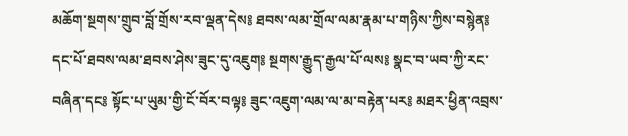མཆོག་སྔགས་གྲུབ་བློ་གྲོས་རབ་ལྡན་དེས༔ ཐབས་ལམ་གྲོལ་ལམ་རྣམ་པ་གཉིས་ཀྱིས་བསྙེན༔ དང་པོ་ཐབས་ལམ་ཐབས་ཤེས་ཟུང་དུ་འཇུག༔ སྔགས་རྒྱུད་རྒྱལ་པོ་ལས༔ སྣང་བ་ཡབ་ཀྱི་རང་བཞིན་དང༔ སྟོང་པ་ཡུམ་གྱི་ངོ་བོར་བལྟ༔ ཟུང་འཇུག་ལམ་ལ་མ་བརྟེན་པར༔ མཐར་ཕྱིན་འབྲས་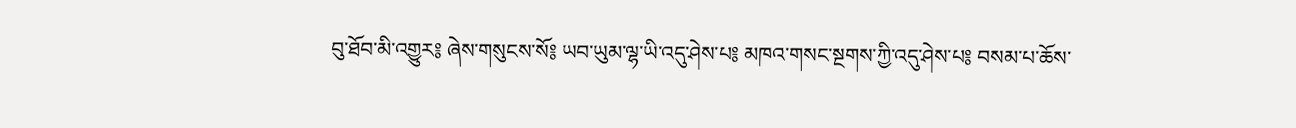བུ་ཐོབ་མི་འགྱུར༔ ཞེས་གསུངས་སོ༔ ཡབ་ཡུམ་ལྷ་ཡི་འདུ་ཤེས་པ༔ མཁའ་གསང་སྔགས་ཀྱི་འདུ་ཤེས་པ༔ བསམ་པ་ཆོས་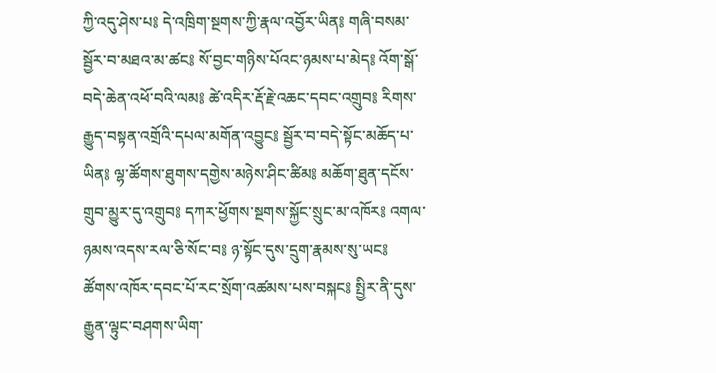ཀྱི་འདུ་ཤེས་པ༔ དེ་འཁྲིག་སྔགས་ཀྱི་རྣལ་འབྱོར་ཡིན༔ གཞི་བསམ་སྦྱོར་བ་མཐའ་མ་ཚང༔ སོ་བྱང་གཉིས་པོའང་ཉམས་པ་མེད༔ འོག་སྒོ་བདེ་ཆེན་འཕོ་བའི་ལམ༔ ཚེ་འདིར་རྡོ་རྗེ་འཆང་དབང་འགྲུབ༔ རིགས་རྒྱུད་བསྟན་འགྲོའི་དཔལ་མགོན་འབྱུང༔ སྦྱོར་བ་བདེ་སྟོང་མཆོད་པ་ཡིན༔ ལྷ་ཚོགས་ཐུགས་དགྱེས་མཉེས་ཤིང་ཚིམ༔ མཆོག་ཐུན་དངོས་གྲུབ་མྱུར་དུ་འགྲུབ༔ དཀར་ཕྱོགས་སྔགས་སྐྱོང་སྲུང་མ་འཁོར༔ འགལ་ཉམས་འདས་རལ་ཅི་སོང་བ༔ ཉ་སྟོང་དུས་དྲུག་རྣམས་སུ་ཡང༔ ཚོགས་འཁོར་དབང་པོ་རང་སྲོག་འཚམས་པས་བསྐང༔ སྤྱིར་ནི་དུས་རྒྱུན་ལྟུང་བཤགས་ཡིག་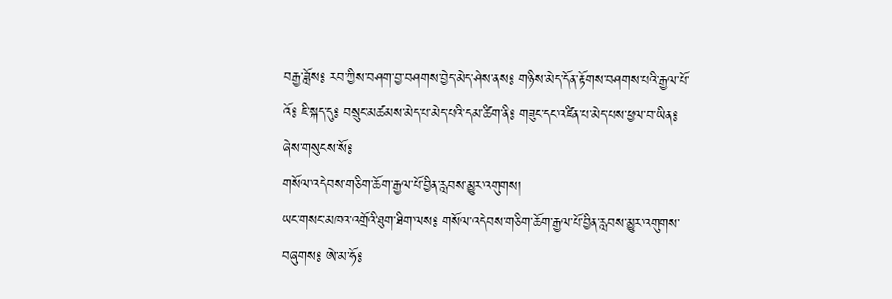བརྒྱ་ཟློས༔ རབ་ཀྱིས་བཤག་བྱ་བཤགས་བྱེད་མེད་ཤེས་ནས༔ གཉིས་མེད་དོན་རྟོགས་བཤགས་པའི་རྒྱལ་པོ་འོ༔ ཇི་སྐད་དུ༔ བསྲུང་མཚམས་མེད་པ་མེད་པའི་དམ་ཚིག་ནི༔ གཟུང་དང་འཛིན་པ་མེད་པས་ཕྱལ་བ་ཡིན༔ ཞེས་གསུངས་སོ༔
གསོལ་འདེབས་གཅིག་ཆོག་རྒྱལ་པོ་བྱིན་རླབས་མྱུར་འགུགས།
ཡང་གསང་མཁའ་འགྲོའི་ཐུག་ཐིག་ལས༔ གསོལ་འདེབས་གཅིག་ཆོག་རྒྱལ་པོ་བྱིན་རླབས་མྱུར་འགུགས་བཞུགས༔ ཨེ་མ་ཧོ༔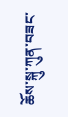ཆོས་སྐུ་ཀུན་བཟང་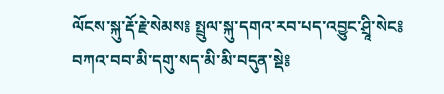ལོངས་སྐུ་རྡོ་རྗེ་སེམས༔ སྤྲུལ་སྐུ་དགའ་རབ་པད་འབྱུང་ཤྲཱི་སེང༔ བཀའ་བབ་མི་དགུ་སད་མི་མི་བདུན་སྡེ༔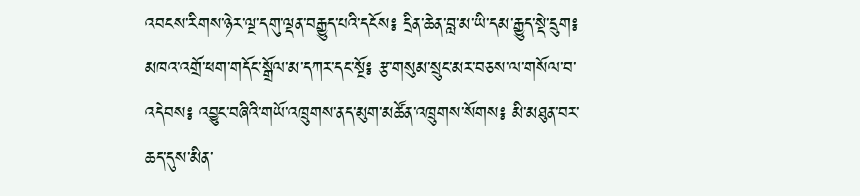འབངས་རིགས་ཉེར་ལྔ་དགུ་ལྡན་བརྒྱུད་པའི་དངོས༔ དྲིན་ཆེན་བླ་མ་ཡི་དམ་རྒྱུད་སྡེ་དྲུག༔ མཁའ་འགྲོ་ཕག་གདོང་སྒྲོལ་མ་དཀར་དང་སྔོ༔ རྩ་གསུམ་སྲུང་མར་བཅས་ལ་གསོལ་བ་འདེབས༔ འབྱུང་བཞིའི་གཡོ་འཁྲུགས་ནད་མུག་མཚོན་འཁྲུགས་སོགས༔ མི་མཐུན་བར་ཆད་དུས་མིན་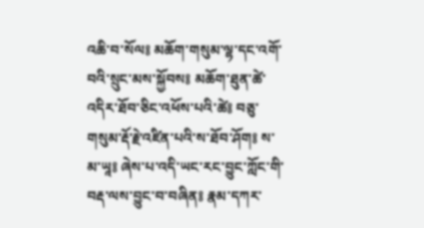འཆི་བ་སོལ༔ མཆོག་གསུམ་ལྷ་དང་འགོ་བའི་སྲུང་མས་སྐྱོབས༔ མཆོག་ཐུན་ཚེ་འདིར་ཐོབ་ཅིང་འཕོས་པའི་ཚེ༔ བཅུ་གསུམ་རྡོ་རྗེ་འཛིན་པའི་ས་ཐོབ་ཤོག༔ ས་མ་ཡཱ༔ ཞེས་པ་འདི་ཡང་རང་བྱུང་ཀློང་གི་བརྡ་ལས་བྱུང་བ་བཞིན༔ རྣམ་དཀར་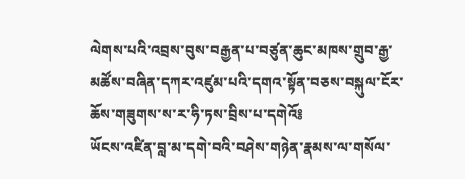ལེགས་པའི་འབྲས་བུས་བརྒྱན་པ་བཙུན་ཆུང་མཁས་གྲུབ་རྒྱ་མཚོས་བཞིན་དཀར་འཛུམ་པའི་དགའ་སྟོན་བཅས་བསྐུལ་ངོར་ཆོས་གཟུགས་ས་ར་ཧི་ཏས་བྲིས་པ་དགེའོ༔
ཡོངས་འཛིན་བླ་མ་དགེ་བའི་བཤེས་གཉེན་རྣམས་ལ་གསོལ་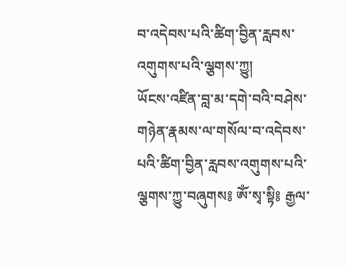བ་འདེབས་པའི་ཚིག་བྱིན་རླབས་འགུགས་པའི་ལྕགས་ཀྱུ།
ཡོངས་འཛིན་བླ་མ་དགེ་བའི་བཤེས་གཉེན་རྣམས་ལ་གསོལ་བ་འདེབས་པའི་ཚིག་བྱིན་རླབས་འགུགས་པའི་ལྕགས་ཀྱུ་བཞུགས༔ ཨོཾ་སྭ་སྟི༔ རྒྱལ་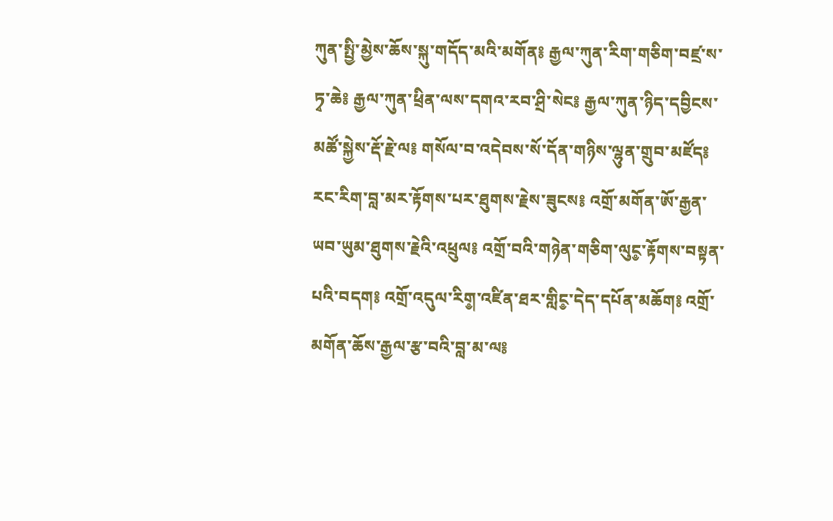ཀུན་སྤྱི་མྱེས་ཆོས་སྐུ་གདོད་མའི་མགོན༔ རྒྱལ་ཀུན་རིག་གཅིག་བཛྲ་ས་ཏྭ་ཆེ༔ རྒྱལ་ཀུན་ཕྲིན་ལས་དགའ་རབ་ཤྲི་སེང༔ རྒྱལ་ཀུན་ཉིད་དབྱིངས་མཚོ་སྐྱེས་རྡོ་རྗེ་ལ༔ གསོལ་བ་འདེབས་སོ་དོན་གཉིས་ལྷུན་གྲུབ་མཛོད༔ རང་རིག་བླ་མར་རྟོགས་པར་ཐུགས་རྗེས་ཟུངས༔ འགྲོ་མགོན་ཨོ་རྒྱན་ཡབ་ཡུམ་ཐུགས་རྗེའི་འཕྲུལ༔ འགྲོ་བའི་གཉེན་གཅིག་ལུང༵་རྟོགས་བསྟན་པའི་བདག༔ འགྲོ་འདུལ་རིག༵་འཛིན་ཐར་གླིང༵་དེད་དཔོན་མཆོག༔ འགྲོ་མགོན་ཆོས་རྒྱལ་རྩ་བའི་བླ་མ་ལ༔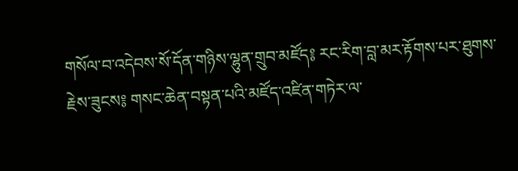གསོལ་བ་འདེབས་སོ་དོན་གཉིས་ལྷུན་གྲུབ་མཛོད༔ རང་རིག་བླ་མར་རྟོགས་པར་ཐུགས་རྗེས་ཟུངས༔ གསང་ཆེན་བསྟན་པའི་མཛོད་འཛིན་གཏེར་ལ་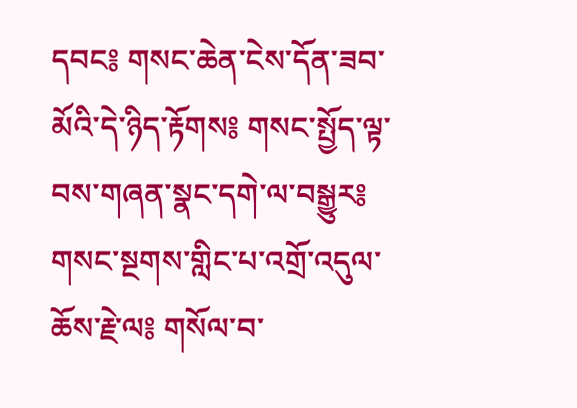དབང༔ གསང་ཆེན་ངེས་དོན་ཟབ་མོའི་དེ་ཉིད་རྟོགས༔ གསང་སྤྱོད་ལྟ་བས་གཞན་སྣང་དགེ་ལ་བསྒྱུར༔ གསང་སྔགས་གླིང་པ་འགྲོ་འདུལ་ཆོས་རྗེ་ལ༔ གསོལ་བ་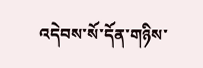འདེབས་སོ་དོན་གཉིས་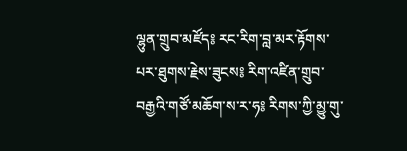ལྷུན་གྲུབ་མཛོད༔ རང་རིག་བླ་མར་རྟོགས་པར་ཐུགས་རྗེས་ཟུངས༔ རིག་འཛིན་གྲུབ་བརྒྱའི་གཙོ་མཆོག་ས་ར་ཧ༔ རིགས་ཀྱི་མྱུ་གུ་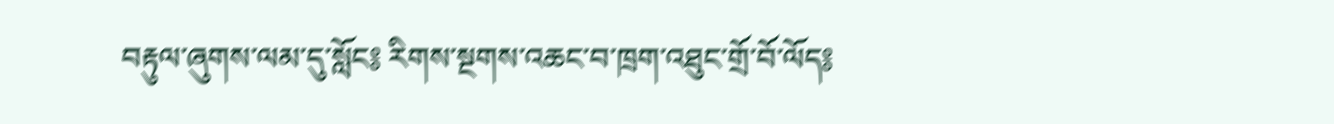བརྟུལ་ཞུགས་ལམ་དུ་སློང༔ རིགས་སྔགས་འཆང་བ་ཁྲག་འཐུང་གྲོ་བོ་ལོད༔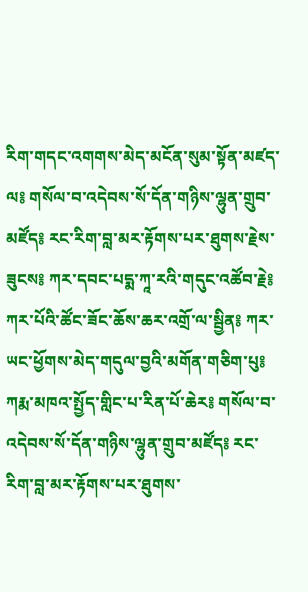རིག་གདང་འགགས་མེད་མངོན་སུམ་སྟོན་མཛད་ལ༔ གསོལ་བ་འདེབས་སོ་དོན་གཉིས་ལྷུན་གྲུབ་མཛོད༔ རང་རིག་བླ་མར་རྟོགས་པར་ཐུགས་རྗེས་ཟུངས༔ ཀར་དབང་པདྨ་ཀཱ་རའི་གདུང་འཚོབ་རྗེ༔ ཀར་པོའི་ཚོང་ཟོང་ཆོས་ཆར་འགྲོ་ལ་སྦྱིན༔ ཀར་ཡང་ཕྱོགས་མེད་གདུལ་བྱའི་མགོན་གཅིག་པུ༔ ཀརྨ་མཁའ་སྤྱོད་གླིང་པ་རིན་པོ་ཆེར༔ གསོལ་བ་འདེབས་སོ་དོན་གཉིས་ལྷུན་གྲུབ་མཛོད༔ རང་རིག་བླ་མར་རྟོགས་པར་ཐུགས་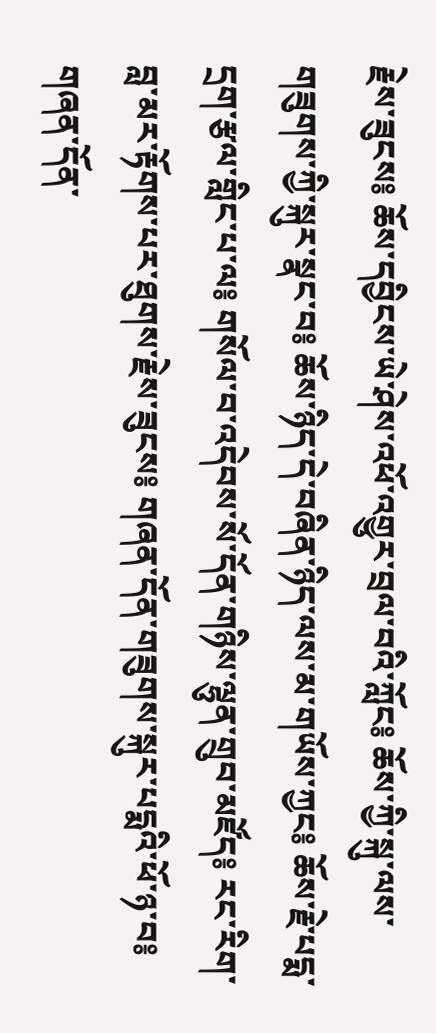རྗེས་ཟུངས༔ ཆོས་དབྱིངས་ཡེ་ཤེས་འཕོ་འགྱུར་བྲལ་བའི་ཀློང༔ ཆོས་ཀྱི་སྐུ་ལས་གཟུགས་ཀྱི་སྐུར་སྣང་བ༔ ཆོས་ཉིད་དེ་བཞིན་ཉིད་ལས་མ་གཡོས་ཀྱང༔ ཆོས་རྗེ་པདྨ་དྲག་རྩལ་གླིང་པ་ལ༔ གསོལ་བ་འདེབས་སོ་དོན་གཉིས་ལྷུན་གྲུབ་མཛོད༔ རང་རིག་བླ་མར་རྟོགས་པར་ཐུགས་རྗེས་ཟུངས༔ གཞན་དོན་གཟུགས་སྐུར་པདྨའི་ཕོ་ཉ་བ༔ གཞན་དོན་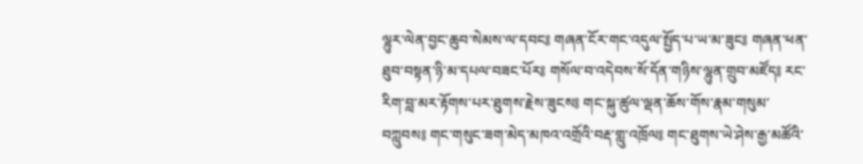ལྷུར་ལེན་བྱང་ཆུབ་སེམས་ལ་དབང༔ གཞན་ངོར་གང་འདུལ་སྤྱོད་པ་ཡ་མ་ཟུང༔ གཞན་ཕན་ཐུབ་བསྟན་ཉི་མ་དཔལ་བཟང་པོར༔ གསོལ་བ་འདེབས་སོ་དོན་གཉིས་ལྷུན་གྲུབ་མཛོད༔ རང་རིག་བླ་མར་རྟོགས་པར་ཐུགས་རྗེས་ཟུངས༔ གང་སྐུ་ཚུལ་ལྡན་ཆོས་གོས་རྣམ་གསུམ་བཀླུབས༔ གང་གསུང་ཟག་མེད་མཁའ་འགྲོའི་བརྡ་གླུ་འཁྲོལ༔ གང་ཐུགས་ཡེ་ཤེས་རྒྱ་མཚོའི་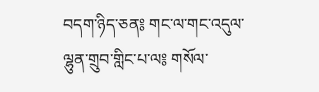བདག་ཉིད་ཅན༔ གང་ལ་གང་འདུལ་ལྷུན་གྲུབ་གླིང་པ་ལ༔ གསོལ་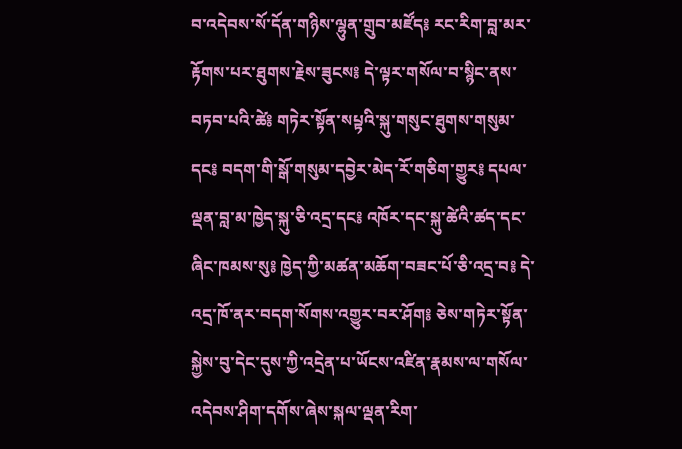བ་འདེབས་སོ་དོན་གཉིས་ལྷུན་གྲུབ་མཛོད༔ རང་རིག་བླ་མར་རྟོགས་པར་ཐུགས་རྗེས་ཟུངས༔ དེ་ལྟར་གསོལ་བ་སྙིང་ནས་བཏབ་པའི་ཚེ༔ གཏེར་སྟོན་སཔྟའི་སྐུ་གསུང་ཐུགས་གསུམ་དང༔ བདག་གི་སྒོ་གསུམ་དབྱེར་མེད་རོ་གཅིག་གྱུར༔ དཔལ་ལྡན་བླ་མ་ཁྱེད་སྐུ་ཅི་འདྲ་དང༔ འཁོར་དང་སྐུ་ཚེའི་ཚད་དང་ཞིང་ཁམས་སུ༔ ཁྱེད་ཀྱི་མཚན་མཆོག་བཟང་པོ་ཅི་འདྲ་བ༔ དེ་འདྲ་ཁོ་ནར་བདག་སོགས་འགྱུར་བར་ཤོག༔ ཅེས་གཏེར་སྟོན་སྐྱེས་བུ་དེང་དུས་ཀྱི་འདྲེན་པ་ཡོངས་འཛིན་རྣམས་ལ་གསོལ་འདེབས་ཤིག་དགོས་ཞེས་སྐལ་ལྡན་རིག་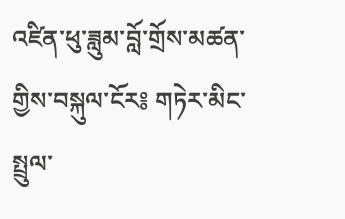འཛིན་ཕུ་ཟླུམ་བློ་གྲོས་མཚན་གྱིས་བསྐུལ་ངོར༔ གཏེར་མིང་སྤྲུལ་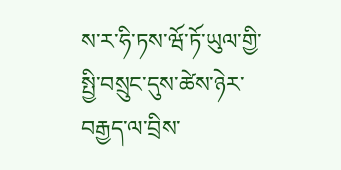ས་ར་ཧི་ཏས་ཝོ་ཏོ་ཡུལ་གྱི་སྤྱི་བསྲུང་དུས་ཚེས་ཉེར་བརྒྱད་ལ་བྲིས་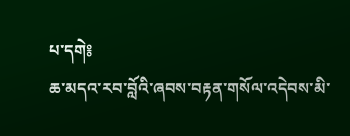པ་དགེ༔
ཆ་མདའ་རབ་བློའི་ཞབས་བརྟན་གསོལ་འདེབས་མི་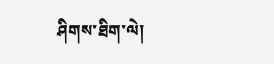ཤིགས་ཐིག་ལེ།